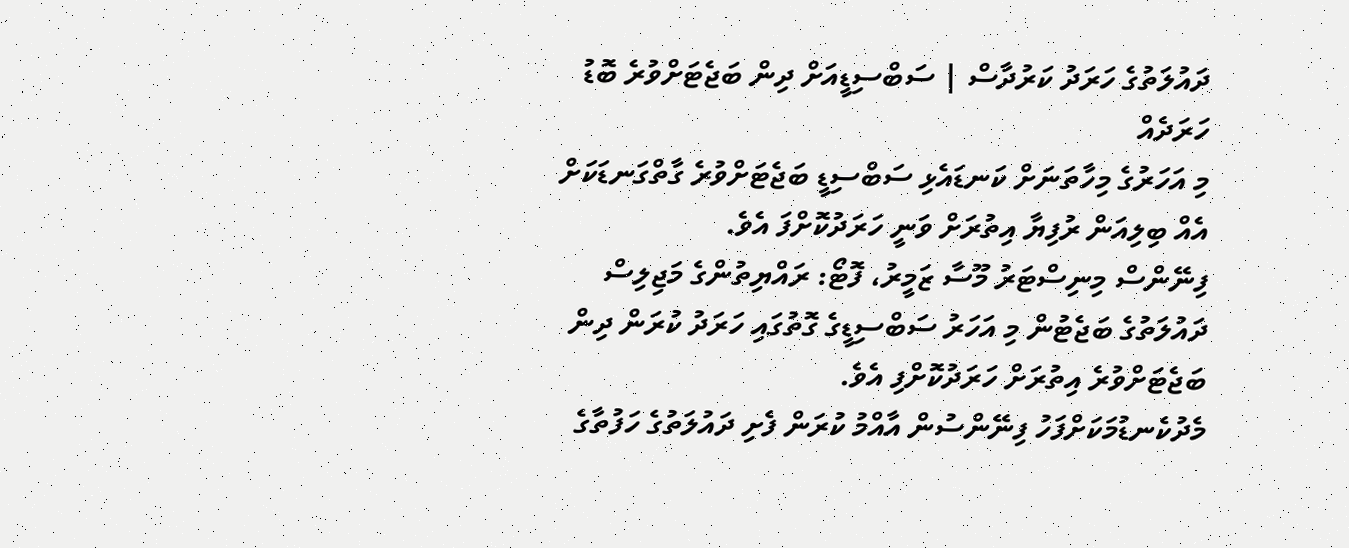ދައުލަތުގެ ހަރަދު ކަރުދާސް | ސަބްސިޑީއަށް ދިން ބަޖެޓަށްވުރެ ބޮޑު ހަރަދެއް
މި އަހަރުގެ މިހާތަނަށް ކަނޑައެޅި ސަބްސިޑީ ބަޖެޓަށްވުރެ ގާތްގަނޑަކަށް އެއް ބިލިއަން ރުފިޔާ އިތުރަށް ވަނީ ހަރަދުކޮށްފަ އެވެ.
ފިނޭންސް މިނިސްޓަރު މޫސާ ޒަމީރު، ފޮޓޯ: ރައްޔިތުންގެ މަޖިލިސް
ދައުލަތުގެ ބަޖެޓުން މި އަހަރު ސަބްސިޑީގެ ގޮތުގައި ހަރަދު ކުރަން ދިން ބަޖެޓަށްވުރެ އިތުރަށް ހަރަދުކޮށްފި އެވެ.
މެދުކެނޑުމަކަށްފަހު ފިނޭންސުން އާއްމު ކުރަން ފެށި ދައުލަތުގެ ހަފުތާގެ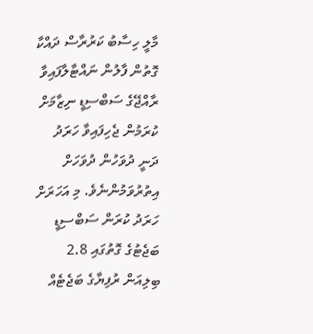މާލީ ހިސާބު ކަރުރާސް ދައްކާ ގޮތުން ފާލުން ނައްޓާލާފައިވާ ރާއްޖޭގެ ސަބްސިޑީ ނިޒާމަށް ކުރަމުން ޖެހިފައިވާ ހަރަދު ދަނީ ދުވަހުން ދުވަހަށް އިތުރުވަމުންނެވެ. މި އަހަރަށް ހަރަދު ކުރަން ސަބްސިޑީ ބަޖެޓުގެ ގޮތުގައި 2.8 ބިލިއަން ރުފިޔާގެ ބަޖެޓެއް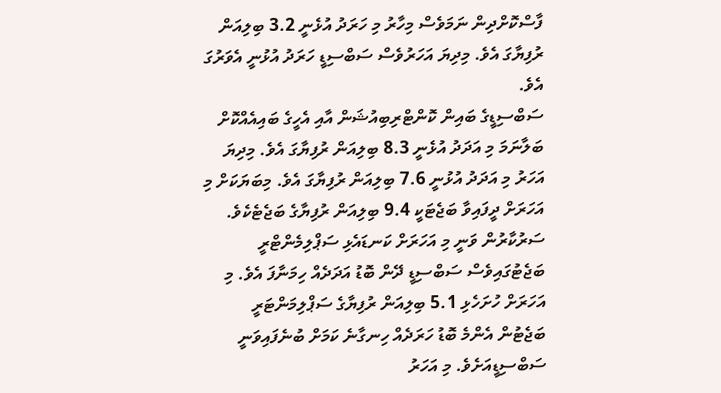ފާސްކޮށްދިން ނަމަވެސް މިހާރު މި ހަރަދު އުޅެނީ 3.2 ބިލިއަން ރުފިޔާގަ އެވެ. މިދިޔަ އަހަރުވެސް ސަބްސިޑީ ހަރަދު އުޅުނީ އެވަރުގަ އެވެ.
ސަބްސިޑީގެ ބައިން ކޮންޓްރިބިއުޝަން އާއި އެހީގެ ބައިއެއްކޮށް ބަލާނަމަ މި އަދަދު އުޅެނީ 8.3 ބިލިއަން ރުފިޔާގަ އެވެ. މިދިޔަ އަހަރު މި އަދަދު އުޅުނީ 7.6 ބިލިއަން ރުފިޔާގަ އެވެ. މިބަޔަކަށް މި އަހަރަށް ދީފައިވާ ބަޖެޓަކީ 9.4 ބިލިއަން ރުފިޔާގެ ބަޖެޓެކެވެ.
ސަރުކާރުން ވަނީ މި އަހަރަށް ކަނޑައެޅި ސަޕްލިމެންޓްރީ ބަޖެޓުގައިވެސް ސަބްސިޑީ ދޭން ބޮޑު އަދަދެއް ހިމަނާފަ އެވެ. މި އަހަރަށް ހުށަހެޅި 5.1 ބިލިއަން ރުފިޔާގެ ސަޕްލިމަންޓަރީ ބަޖެޓުން އެންމެ ބޮޑު ހަރަދެއް ހިނގާނެ ކަމަށް ބުނެފައިވަނީ ސަބްސިޑީއަށެވެ. މި އަހަރު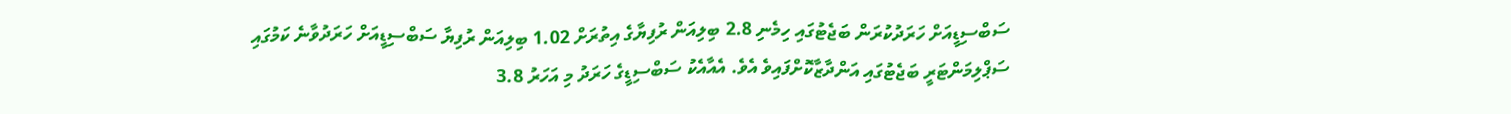ސަބްސިޑީއަށް ހަރަދުކުރަން ބަޖެޓުގައި ހިމެނި 2.8 ބިލިއަން ރުފިޔާގެ އިތުރަށް 1.02 ބިލިއަން ރުފިޔާ ސަބްސިޑީއަށް ހަރަދުވާނެ ކަމުގައި ސަޕްލިމަންޓަރީ ބަޖެޓުގައި އަންދާޒާކޮށްފައިވެ އެވެ. އެއާއެކު ސަބްސިޑީގެ ހަރަދު މި އަހަރު 3.8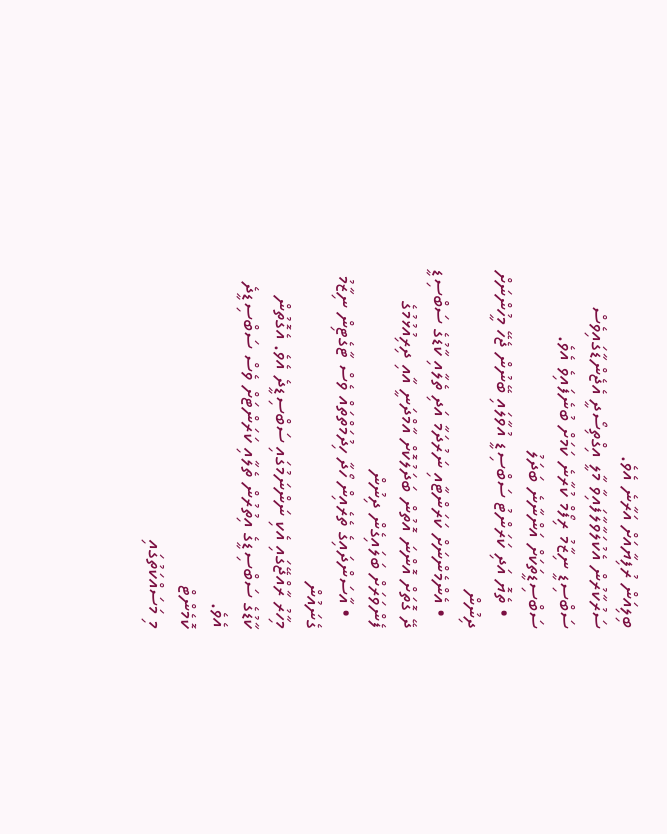ބިލިއަން ރުފިޔާއަށް އަރާނެ އެވެ.
ސަރުކާރުން އެކުލަވާލާފައިވާ މާލީ އިގްތިސޯދީ އެޖެންޑާގައިވެސް ސަބްސިޑީ ނިޒާމު ރިފޯމް ކުރާނެ ކަމަށް ބުނެފައިވެ އެވެ.
ސަބްސިޑީތަކަށް އަންނާނެ ބަދަލު
  • ތެޔޮ އަދި ކަރަންޓު ސަބްސިޑީ އުވާލައި ބޭނުން ޖެހޭ މީހުންނަށް ދިނުން
  • އެންމެންނަށް ކަރަންޓާއި ނަރުދަމާ އަދި ތެލާއި ކާޑުގެ ސަބްސިޑީ ދޭ ގޮތަށް އޮންނަ އޮތުން ބަދަލުކޮށް އާމްދަނީ އާއި ދިރިއުޅުމުގެ ފެންވަރަށް ބަލައިގެން ދިނުން
  • އާސަންދައިގެ ތެރެއިން ހޯދާ ހިދުމަތްތައް ވެސް ޓާގެޓިން ނިޒާމު ގެނައުން
މިހާރު ރާއްޖޭގައި އެކި ނަންނަމުގައި ސަބްސިޑީދެ އެވެ. އެގޮތުން ކާޑުގެ ސަބްސިޑީގެ އިތުރުން ތެލާއި ކަރަންޓަށް ވެސް ސަބްސިޑީދެ އެވެ.
ކޮމެންޓް
މި މަސައްކަތުގައި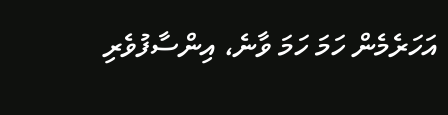އަހަރެމެން ހަމަ ހަމަ ވާނެ، އިންސާފުވެރި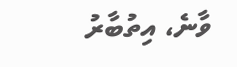ވާނެ، އިތުބާރު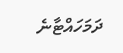ދަމަހައްޓާނެ